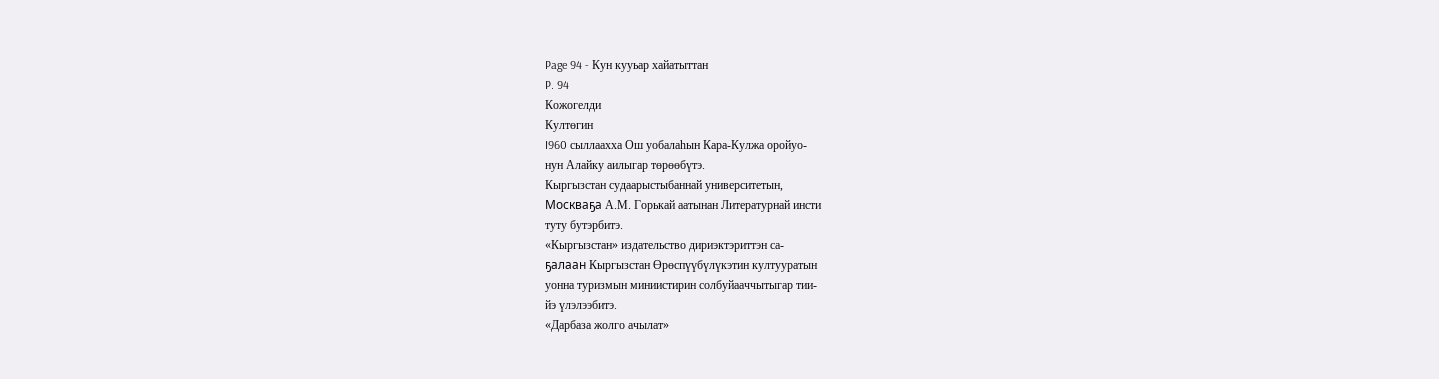Page 94 - Кун кууьар хайатыттан
P. 94
Кожогелди
Култөгин
I960 сыллаахха Ош уобалаһын Кара-Кулжа оройуо-
нун Алайку аилыгар төрөөбүтэ.
Кыргызстан судаарыстыбаннай университетын,
Москваҕа А.М. Горькай аатынан Литературнай инсти
туту бутэрбитэ.
«Кыргызстан» издательство дириэктэриттэн са-
ҕалаан Кыргызстан Өрөспүүбүлүкэтин култууратын
уонна туризмын миниистирин солбуйааччытыгар тии-
йэ үлэлээбитэ.
«Дарбаза жолго ачылат»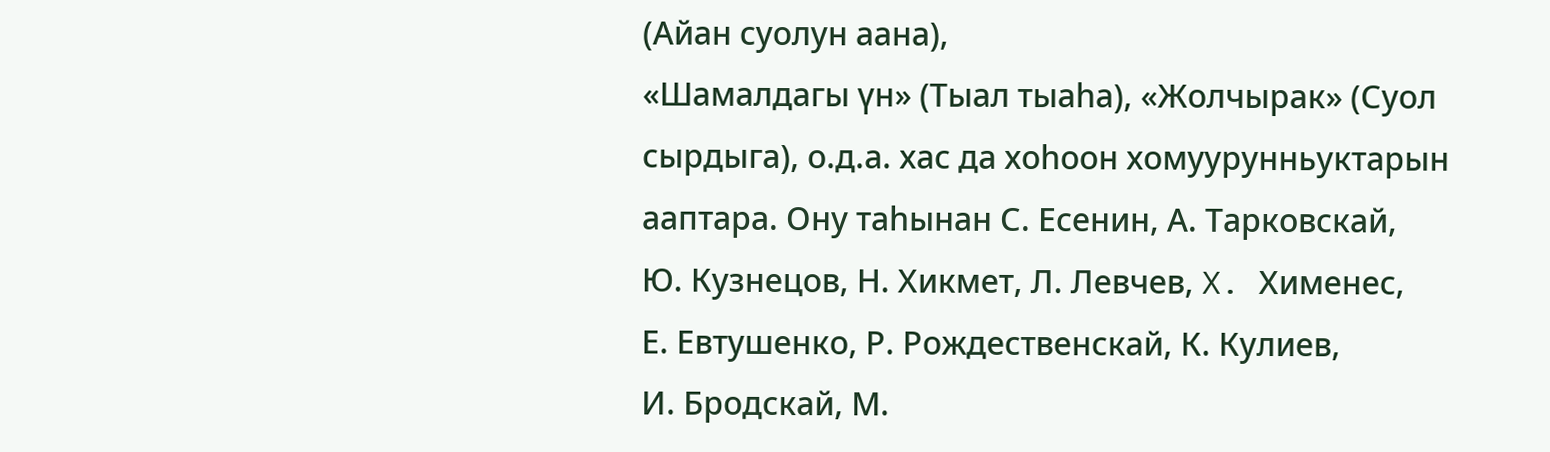(Айан суолун аана),
«Шамалдагы үн» (Тыал тыаһа), «Жолчырак» (Суол
сырдыга), о.д.а. хас да хоһоон хомуурунньуктарын
ааптара. Ону таһынан С. Есенин, А. Тарковскай,
Ю. Кузнецов, Н. Хикмет, Л. Левчев, X. Хименес,
Е. Евтушенко, Р. Рождественскай, К. Кулиев,
И. Бродскай, М.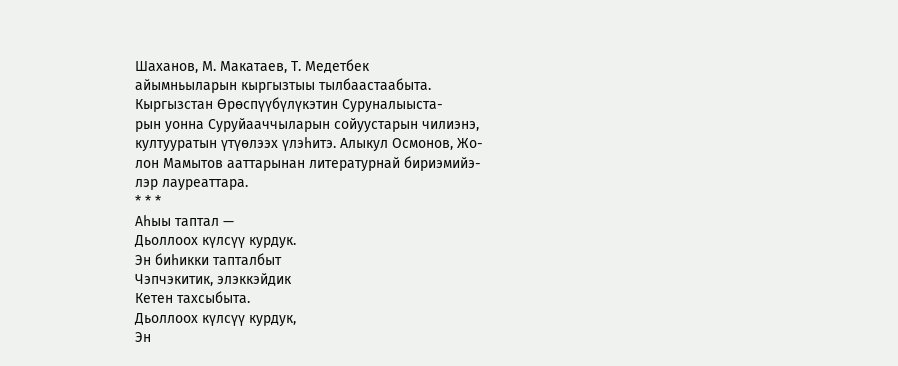Шаханов, М. Макатаев, Т. Медетбек
айымньыларын кыргызтыы тылбаастаабыта.
Кыргызстан Өрөспүүбүлүкэтин Суруналыыста-
рын уонна Суруйааччыларын сойуустарын чилиэнэ,
култууратын үтүөлээх үлэһитэ. Алыкул Осмонов, Жо-
лон Мамытов ааттарынан литературнай бириэмийэ-
лэр лауреаттара.
* * *
Аһыы таптал —
Дьоллоох күлсүү курдук.
Эн биһикки тапталбыт
Чэпчэкитик, элэккэйдик
Кетен тахсыбыта.
Дьоллоох күлсүү курдук,
Эн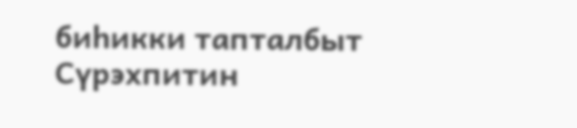биһикки тапталбыт
Сүрэхпитин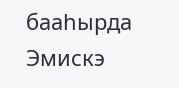бааһырда
Эмискэ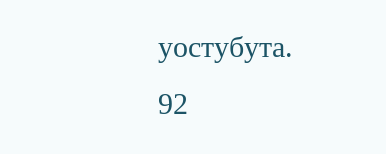уостубута.
92